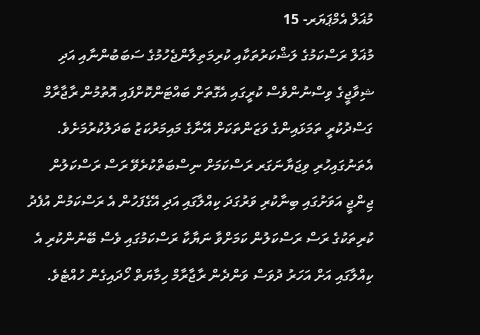މުޣަލް އެމްޕަޔަރ- 15
މުޣަލް ރަސްކަމުގެ ލަޝްކަރުތަކާއި ކުރިމަތިލާންޖެހުމުގެ ސަބަބުންނާއި އަދި ޝިވާޖީގެ ވިސްނުންވެސް ކުރީގައި އެގޮތަށް ބައްޓަންކޮށްފައި އޮތުމުން ރާޖާރާމް ގަސްދުކުރީ ތަމަޅައިންގެ ވަޒަންތަކަށް އޭނާގެ މައިމަރުކަޒު ބަދަލުކުރުމަށެވެ. އެތަނުގައިހުރި ވިޖަޔާނަގަރ ރަސްކަމަށް ނިސްބަތްކުރެވޭ ރަސް ރަސްކަލުން ޖިންޖީ އަވަށުގައި ބިނާކުރި ވަރުގަދަ ކިއްލާގައި އަދި އޭގެފަހުން އެ ރަސްކަމުން އުފެދު ކުރިތަކުގެ ރަސް ރަސްކަލުން ކަމަށްވާ ނަޔާކާ ރަސްކަމުގައި ވެސް ބޭނުންކުރި އެ ކިއްލާގައި އަށް އަހަރު ދުވަސް ވަންދެން ރާޖާރާމް ހިމާޔަތް ހޯދައިގެން ހުއްޓެވެ.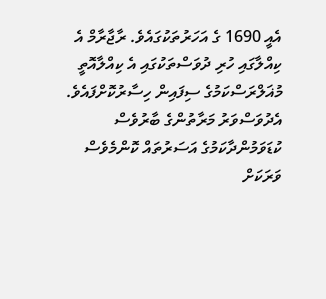އެއީ 1690 ގެ އަހަރުތަކުގައެވެ. ރާޖާރާމް އެ ކިއްލާގައި ހުރި ދުވަސްތަކުގައި އެ ކިއްލާއޮތީ މުޣަލްރަސްކަމުގެ ސިފައިން ހިސާރުކޮށްފައެވެ. އެދުވަސްވަރު މަރާތުންގެ ބާރުވެސް ކުޑަވަމުންދާކަމުގެ އަސަރުތައް ކޮންމެވެސް ވަރަކަށް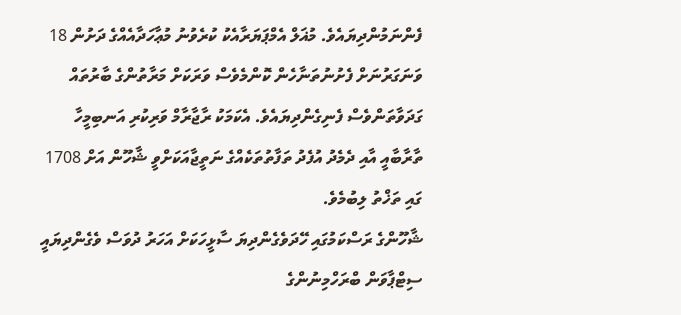ފެންނަމުންދިޔައެވެ. މުޣަލް އެމްޕަޔަރާއެކު ކުރެވުނު މުޢާހަދާއެއްގެ ދަށުން 18 ވަނަގަރުނަށް ފެށުނުތަނާހެން ކޮންމެވެސް ވަރަކަށް މަރާތުންގެ ބާރުތައް ގަދަވާތަންވެސް ފެނިގެންދިޔައެވެ. އެކަމަކު ރާޖާރާމް ވަރިކުރި އަނބިމީހާ ތާރާބާއީ އާއި ދެމެދު އުފެދު ތަފާތުތަކެއްގެ ނަތީޖާއަކަށްވީ ޝާހޫން އަށް 1708 ގައި ތަޚްތު ލިބުމެވެ.
ޝާހޫންގެ ރަސްކަމުގައި ހޭދަވެގެންދިޔަ ސާޅީހަކަށް އަހަރު ދުވަސް ވެގެންދިޔައީ ސިޓްޕާވަން ބްރަހްމިނުންގެ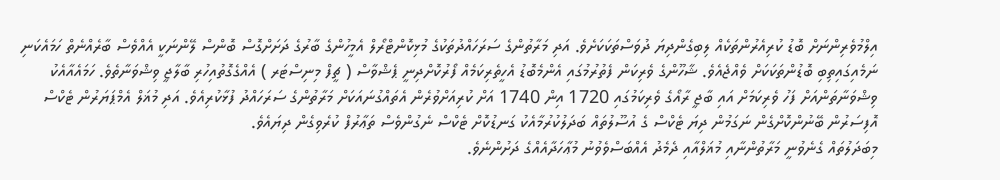އިލްމުވެރިންނަށް ބޮޑު ކުރިއެރުންތަކެއް ލިބިގެންދިޔަ ދުވަސްތަކަކަށެވެ. އަދި މަރާތުންގެ ސަރަހައްދުތަކުގެ މުޅިކޮންޓްރޯލް އެމީހުންގެ ބާރުގެ ދަށަށްގޮސް ބޮންސް ލޭންނަކީ އެއްވެސް ބާރެއްނެތް ހަމައެކަނި ނަމެއިގައިތިބި ބޮޑުންތަކަކަށް ވެއްޖެއެވެ. ޝާހޫންގެ ވެރިކަން ފެތުރުމުގައި އެންމެބޮޑު އެހީތެރިކަމެއް ފޯރުކޮށްދިނީ ޕެޝްވާސް ( ޗީފް މިނިސްޓަރ ) އެއްގެގޮތުއިހުރި ބާލާޖީ ވިޝްވަނާތެވެ. ހަމައެއާއެކު ވިޝްވަނާތަންއަށް ފަހު ވެރިކަމަށް އައި ބާޖީ ރާއޯގެ ވެރިކަމުގައި 1720 އިން 1740 އަށް ކުރިއަށްވުރެން އެތައްގުނައަކަށް މަރާތުންގެ ސަރަހައްދު ފުޅާކުރިއެވެ. އަދި މުޣަލް އެމްޕަޔަރުން ޓެކްސް އޮފިސަރުން ބޭނުންކޮށްގެން ނަގަމުން ދިޔަ ޓެކްސް ގެ އުސޫލުތައް ބަދަލުކުރުމާއެކު ގަނޑުކޮށް ޓެކްސް ނެގުންވެސް ތަޢާރުފް ކުރެވިގެން ދިޔައެވެ.
މިބަދަލުތައް ގެނެވުނީ މަރާތުންނާއި މުޣަލްއާއި ދެމެދު އެއްބަސްވެވުނު މުޢާހަދާއެއްގެ ދަށުންނެވެ.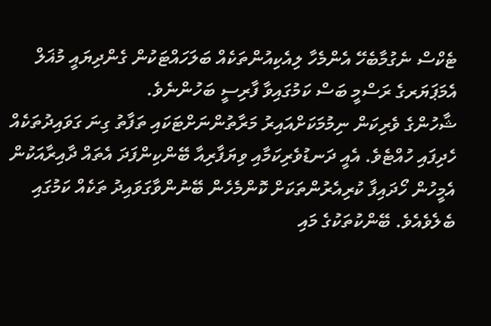ޓެކްސް ނެގުމާބެހޭ އެންމެހާ ލިއެކިއުންތަކެއް ބަލަހައްޓަކުން ގެންދިޔައީ މުޣަލް އެމަޕަޔަރގެ ރަސްމީ ބަސް ކަމުގައިވާ ފާރިސީ ބަހުންނެވެ.
ޝާހުންގެ ވެރިކަން ނިމުމަކަށްއައިރު މަރާތުންނަށްޓަކައި ތަފާތު ގިނަ ގަވައިދުތަކެއް ހެދިފައި ހުއްޓެވެ. އެއީ ދަނޑުވެރިކަމާއި ވިޔަފާރިއާ ބޭންކިންފަދަ އެތައް ދާއިރާއަކުން އެމީހުން ހޯދައިފާ ކުރިއެރުންތަކަށް ކޮންމެހެން ބޭނުންވާގަވައިދު ތަކެއް ކަމުގައި ބެލެވެއެވެ. ބޭންކުތަކުގެ މައި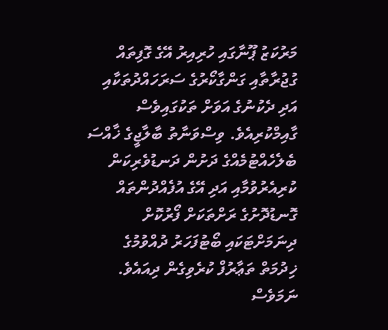މަރުކަޒު ޕޫނާގައި ހުރިއިރު އޭގެ ގޮފިތައް ގުޖުރާތާއި ގަންގާކޯރުގެ ސަރަހައްދުތަކާއި އަދި ދެކުނުގެ އަވަށް ތަކުގައިވެސް ގާއިމްކުރިއެވެ. ވިސްވަނާތު ބާލާޖީގެ ޚާއްސަ ބެލެހެއްޓުމެއްގެ ދަށުން ދަނޑުވެރިކަން ކުރިއެރުވުމާއި އަދި އޭގެ އުފެއްދުންތައް ގޮނޑުދޮށުގެ ރަށްތަކަށް ފޯރުކޮށް ދިނަމަށްޓަކައި ބޯޓުފަހަރު ދުއްވުމުގެ ޚިދުމަތް ތަޢާރުފް ކުރެވިގެން ދިއައެވެ.
ނަމަވެސް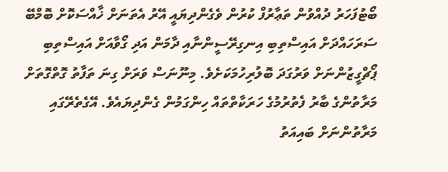ބޯޓުފަހަރު ދުއްވުން ތަޢާރުފް ކުރުން ވެގެންދިޔައީ އޭރު އެތަނަށް ޚާއްސަކޮށް ބޮމްބޭ ސަރަހައްދަށް އައިސްތިބި އިނގިރޭސީންނާއި ދާމަން އަދި ގޯވާއަށް އައިސްތިބި ޕޯޗްގީޒުންނަށް ވަރުގަދަ ބޮލުރިހުމަކަށެވެ. މިނޫނަސް ވަރަށް ގިނަ ތަފާތު ގޮތްގޮތަށް މަރާތުންގެ ބާރު ފެތުރުމުގެ ހަރަކާތްތައް ހިންގަމުން ގެންދިޔައެވެ. އޭގެތެރޭގައި މަރާތުންނަށް ބައިއަތު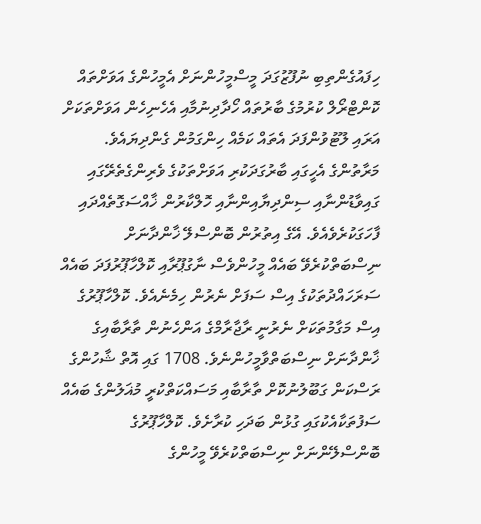ހިފައުގެންތިބި ނުފޫޒުގަދަ މީސްމީހުންނަށް އެމީހުންގެ އަވަށްތައް ކޮންޓްރޯލް ކުރުމުގެ ބާރުތައް ހޯދާދިނުމާއި އެހެނިހެން އަވަށްތަކަށް އަރައި ލޫޓުވުންފަދަ އެތައް ކަމެއް ހިންގަމުން ގެންދިޔައެވެ. މަރާތުންގެ އެހީގައި ބާރުގަދަކުރި އަވަށްތަކުގެ ވެރިންގެތެރޭގައި ގައިވާޑުންނާއި ސިންދިޔާއިންނާއި ހޮލްކާރުން ޚާއްސަގޮތެއްދައި ފާހަގަކުރެވެއެވެ. އޭގެ އިތުރުން ބޮންސްލޭ ޚާންދާނަށް ނިސްބަތްކުރެވޭ ބައެއް މީހުންވެސް ނާގުޕޫރާއި ކޮލްހާޕޫރުފަދަ ބައެއް ސަރަހައްދުތަކުގެ އިސް ސަފަށް ނެރުން ހިމެނެއެވެ. ކޮލްހާޕޫރުގެ އިސް މަގާމުތަކަށް ނެރުނީ ރާޖާރާމްގެ އަންހެނުން ތާރާބާއިގެ ޚާންދާނަށް ނިސްބަތްވާމީހުންނެވެ. 1708 ގައި އޮތް ޝާހުންގެ ރަސްކަން ގަބޫލުނުކޮށް ތާރާބާއި މަސައްކަތްކުރީ މުޣަލުންގެ ބައެއް ސަފުތަކާއެކުގައި ގުޅުން ބަދަހި ކުރާށެވެ. ކޮލްހާޕޫރުގެ ބޮންސްލޭންނަށް ނިސްބަތްކުރެވޭ މީހުންގެ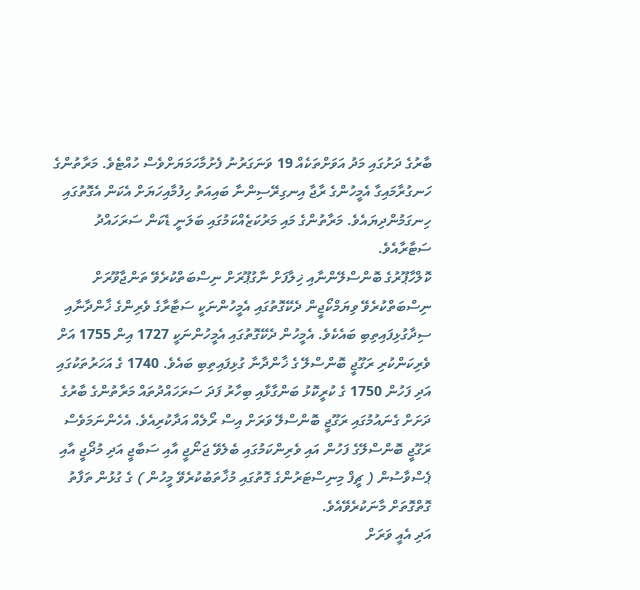ބާރުގެ ދަށުގައި މަދު އަވަށްތަކެއް 19 ވަނަގަރުނު ފެށުމާހަމަޔަށްވެސް ހުއްޓެވެ. މަރާތުންގެ ހަނގުރާމައިގާ އެމީހުންގެ ރާޖާ އިނގިރޭސިންނާ ބައިއަތު ހިފުމާއިހަޔަށް އެކަން އެގޮތުގައި ހިނގަމުންދިޔައެވެ. މަރާތުންގެ މައި މަރުކަޒެއްކަމުގައި ބަލަނީ ޑެކަން ސަރަހައްދު ސަޓާރާއެވެ.
ކޮލްހާޕޫރުގެ ބޮންސްލޭންނާއި ޚިލާފަށް ނާގުޕޫރަށް ނިސްބަތްކުރެވޭ ތަންޖާވޫރަށް ނިސްބަތްކުރެވޭ ވިޔަމްކޯޖީން ދެކޭގޮތުގައި އެމީހުންނަކީ ސަޓާރާގެ ވެރިންގެ ޚާންދާނާއި ސިދާގުޅިފައިތިބި ބައެކެވެ. އެމީހުން ދެކޭގޮތުގައި އެމީހުންނަކީ 1727 އިން 1755 އަށް ވެރިކަންކުރި ރަގޫޖީ ބޮންސްލޭ ގެ ޚާންދާނާ ގުޅިފައިތިބި ބައެވެ. 1740 ގެ އަހަރުތަކުގައި އަދި ފަހުން 1750 ގެ ކުރީކޮޅު ބަންގާޅާއި ބިހާރު ފަދަ ސަރަހައްދުތައް މަރާތުންގެ ބާރުގެ ދަށަށް ގެނައުމުގައި ރަގޫޖީ ބޮންސްލޭ ވަރަށް އިސް ރޯލެއް އަދާކުރިއެވެ. އެހެންނަމަވެސް ރަގޫޖީ ބޮންސްލޭގެ ފަހުން އައި ވެރިންކަމުގައި ބެލެވޭ ޖަނޯޖީ އާއި ސަބާޖީ އަދި މުދޯޖީ އާއި ޕެސްވާސުން ( ޗީފް މިނިސްޓަރުންގެ ގޮތުގައި މުޚާތަބުކުރެވޭ މީހުން ) ގެ ގުޅުން ތަފާތު ގޮތްގޮތަށް މާނަކުރެވޭއެވެ.
އަދި އެއީ ވަރަށް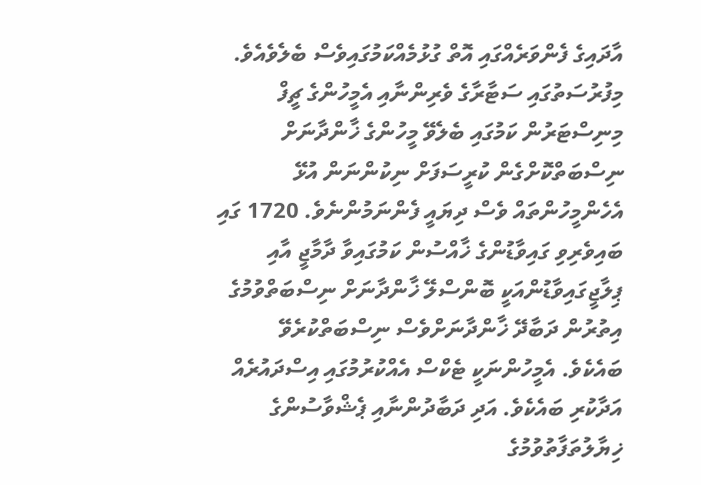އާދައިގެ ފެންވަރެއްގައި އޮތް ގުޅުމެއްކަމުގައިވެސް ބެލެވެއެވެ. މިފުރުސަތުގައި ސަޓާރާގެ ވެރިންނާއި އެމީހުންގެ ޗީފް މިނިސްޓަރުން ކަމުގައި ބެލެވޭ މީހުންގެ ޚާންދާނަށް ނިސްބަތްކޮށްގެން ކުރީސަފަށް ނިކުންނަން އުޅޭ އެހެންމީހުންތައް ވެސް ދިޔައީ ފެންނަމުންނެވެ. 1720 ގައި ބައިވެރިވި ގައިވާޑުންގެ ޚާއްސުން ކަމުގައިވާ ދާމާޖީ އާއި ޕިލާޖީގައިވާޑުންއަކީ ބޮންސްލޭ ޚާންދާނަށް ނިސްބަތްވުމުގެ އިތުރުން ދަބާދޭ ޚާންދާނަށްވެސް ނިސްބަތްކުރެވޭ ބައެކެވެ. އެމީހުންނަކީ ޓެކްސް އެއްކުރުމުގައި އިސްދައުރެއް އަދާކުރި ބައެކެވެ. އަދި ދަބާދުންނާއި ޕެޝްވާސުންގެ ޚިޔާލުތަފާތުވުމުގެ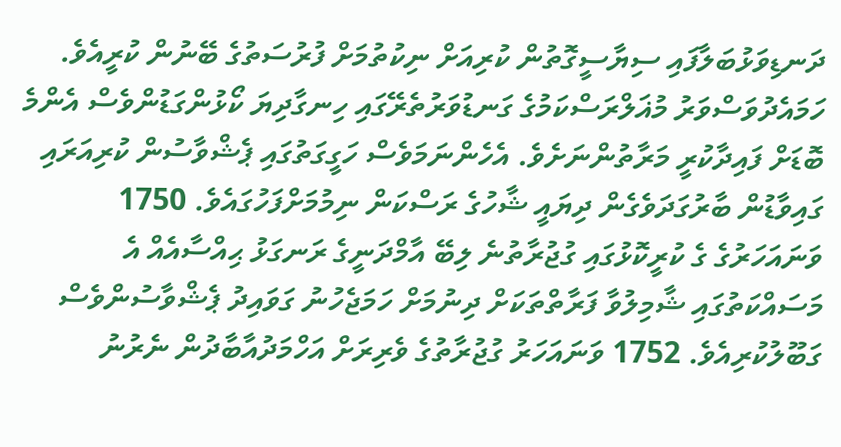ދަނޑިވަޅުބަލާފައި ސިޔާސީގޮތުން ކުރިއަށް ނިކުތުމަށް ފުރުސަތުގެ ބޭނުން ކުރީއެވެ.
ހަމައެދުވަސްވަރު މުޣަލްރަސްކަމުގެ ގަނޑުވަރުތެރޭގައި ހިނގާދިޔަ ކޯޅުންގަޑުންވެސް އެންމެ ބޮޑަށް ފައިދާކުރީ މަރާތުންނަށެވެ. އެހެންނަމަވެސް ހަގީގަތުގައި ޕެޝްވާސުން ކުރިއަރައި ގައިވާޑުން ބާރުގަދަވެގެން ދިޔައީ ޝާހުގެ ރަސްކަން ނިމުމަށްފަހުގައެވެ. 1750 ވަނައަހަރުގެ ގެ ކުރީކޮޅުގައި ގުޖުރާތުނެ ލިބޭ އާމްދަނީގެ ރަނގަޅު ޙިއްސާއެއް އެ މަސައްކަތުގައި ޝާމިލުވާ ފަރާތްތަކަށް ދިނުމަށް ހަމަޖެހުނު ގަވައިދު ޕެޝްވާސުންވެސް ގަބޫލުކުރިއެވެ. 1752 ވަނައަހަރު ގުޖުރާތުގެ ވެރިރަށް އަހްމަދުއާބާދުން ނެރުނު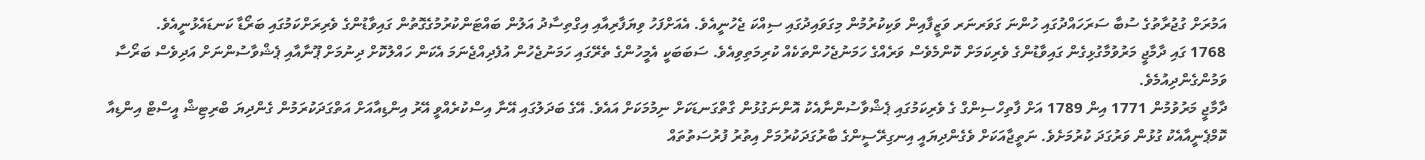އަމުރަށް ގުޖުރާތުގެ ސުބާ ސަރަހައްދުގައި ހުންނަ ގަވަރނަރ ވަޒީފާއިން ވަކިކުރުމުން މިގަވައިދުގައި ސިއްކަ ޖެހުނީއެވެ. އެއަށްފަހު ވިޔަފާރިއާއި އިގްތިސާދު އަލުން ބައްޓަންކުރުމުގެގޮތުން ގައިވާޑުންގެ ވެރިރަށްކަމުގައި ބަރޯޑާ ކަނޑައެޅުނީއެވެ.
1768 ގައި ދާމާޖީ މަރުވުމާގުޅިގެން ގައިވާޑުންގެ ވެރިކަމަށް ކޮންމެވެސް ވަރެއްގެ ހަމަނުޖެހުންތަކެއް ކުރިމަތިވިއެވެ. ސަބަބަކީ އެމީހުންގެ ތެރޭގައި ހަމަނުޖެހުން އުފެދިއްޖެނަމަ އެކަން ހައްލުކޮށް ދިނުމަށް ޕޫނާއާއި ޕެޝްވާސުންނަށް އަދިވެސް ބަރޯސާ ވަމުންގެންދިއުމެވެ.
ދާމާޖީ މަރުވުމުން 1771 އިން 1789 އަށް ފާތިހްސިންގް ގެ ވެރިކަމުގައި ޕެޝްވާސުންނާއެކު އޮންނަގުޅުން ގާތްގަނޑަކަށް ނިމުމަކަށް އައެވެ. އޭގެ ބަދަލުގައި އޭނާ އިސްކުރެއްވީ އޭރު އިންޑިއާއަށް އަތްގަދަކުރަމުން ގެންދިޔަ ބްރިޓިޝް އީސްޓް އިންޑިއާ ކޮމްޕެނީއާއެކު ގުޅުން ވަރުގަދަ ކުރުމަށެވެ. ނަތީޖާއަކަށް ވެގެންދިޔައީ އިނގިރޭސީންގެ ބާރުގަދަކުރުމަށް އިތުރު ފުރުސަތުތައް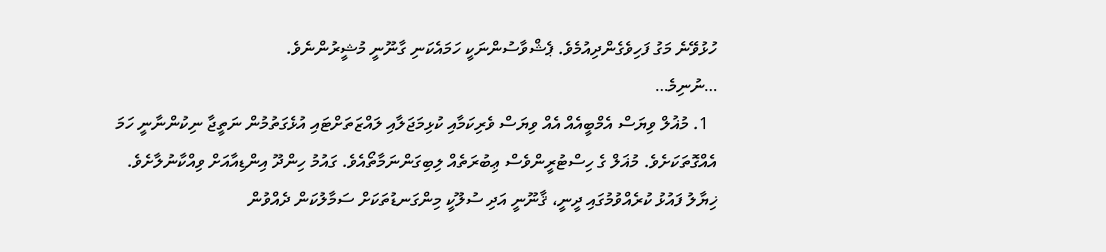ހުޅުވޭނެ މަގު ފަހިވެގެންދިއުމެވެ. ޕެޝްވާސުންނަކީ ހަމައެކަނި ގާނޫނީ މުޝީރުންނެވެ.
…ނުނިމެ…
  1. މުޣުލް ވިޔަސް އެމްބީއެއް އެއް ވިޔަސް ވެރިކަމާއި ކުޅިމަޖަލާއި ލައްޒަތަށްޓައި އުޅެގަތުމުން ނަތީޖާ ނިކުންނާނީ ހަމަ އެއްގޮތަކަށެވެ. މުޣަލް ގެ ހިސްޓުރީންވެސް ޢިބުރަތެއް ލިބިގަންނަމާތޯއެވެ. ގައުމު ހިންދޫ އިންޑިއާއަށް ވިއްކާނުލާށެވެ.
ޚިޔާލު ފައުޅު ކުރެއްވުމުގައި ދީނީ، ޤާނޫނީ އަދި ސުލޫކީ މިންގަނޑުތަކަށް ސަމާލުކަން ދެއްވުން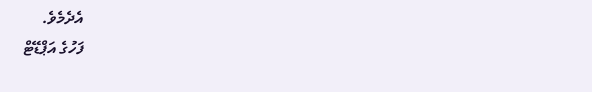އެދެމެވެ.
ފަހުގެ އަޕްޑޭޓް